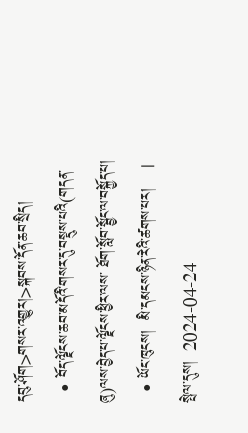དབུ་ཤོག>གསར་འགྱུར།>སྐབས་དོན་ཆབ་སྲིད།
  • བོད་ལྗོངས་ཆབ་མདོའི་གསར་དུ་བསྡུས་པའི(གདན་ཞུ)ལས་བྱེད་པ་ལྗོངས་ཕྱིར་ལས་ ཐོག་སློབ་སྦྱོང་ལ་བསྐྱོད་པ།
  • ཡོང་ཁུངས།  མི་དམངས་ཉིན་རེའི་ཚགས་པར།    |     སྤེལ་དུས།  2024-04-24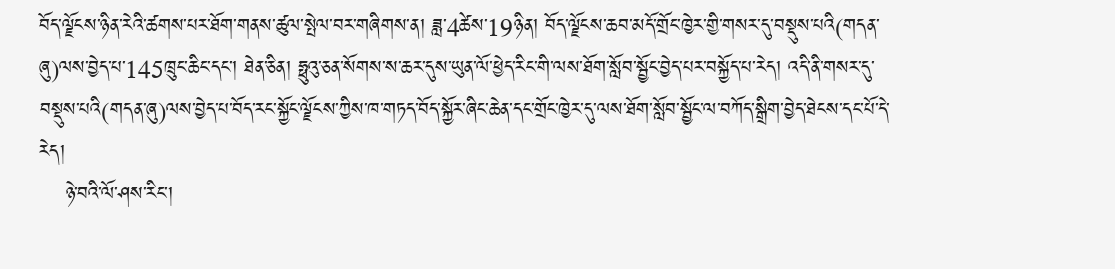བོད་ལྗོངས་ཉིན་རེའི་ཚགས་པར་ཐོག་གནས་ཚུལ་སྤེལ་བར་གཞིགས་ན། ཟླ་4ཚེས་19ཉིན། བོད་ལྗོངས་ཆབ་མདོ་གྲོང་ཁྱེར་གྱི་གསར་དུ་བསྡུས་པའི(གདན་ཞུ)ལས་བྱེད་པ་145ཁྲུང་ཆིང་དང་། ཐེན་ཅིན། ཧྥུའུ་ཅན་སོགས་ས་ཆར་དུས་ཡུན་ལོ་ཕྱེད་རིང་གི་ལས་ཐོག་སློབ་སྦྱོང་བྱེད་པར་བསྐྱོད་པ་རེད། འདི་ནི་གསར་དུ་བསྡུས་པའི(གདན་ཞུ)ལས་བྱེད་པ་བོད་རང་སྐྱོང་ལྗོངས་ཀྱིས་ཁ་གཏད་བོད་སྐྱོར་ཞིང་ཆེན་དང་གྲོང་ཁྱེར་དུ་ལས་ཐོག་སློབ་སྦྱོང་ལ་བཀོད་སྒྲིག་བྱེད་ཐེངས་དང་པོ་དེ་རེད།
    ཉེ་བའི་ལོ་ཤས་རིང་།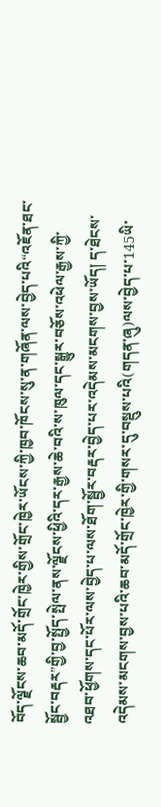བོད་ལྗོངས་ཆབ་མདོ་གྲོང་ཁྱེར་གྱིས་གྲོང་ཁྱེར་ཡོངས་ཀྱི་ཁྱབ་ཁོངས་སུ་ན་གཞོན་ལས་བྱེད་པའི“འཇོན་ཐང་སྦྱོང་བརྡར”གྱི་བྱ་སྤྱོད་སྤེལ་ནས་ལྗོངས་ཕྱིའི་དར་རྒྱས་ཆེ་བའི་ས་ཁུལ་དང་སྒྱུར་བཅོས་འཕེལ་རྒྱས་ཀྱི་འཐབ་ཕྱོགས་དང་པོར་ལས་བྱེད་པ་ལས་ཐོག་སྦྱོར་བརྡར་བྱེད་པར་འདེམས་མངགས་བྱས་ཡོད། ད་ཐེངས་འདེམས་མངགས་བྱས་པའི་ཆབ་མདོ་གྲོང་ཁྱེར་གྱི་གསར་དུ་བསྡུས་པའི(གདན་ཞུ)ལས་བྱེད་པ་145ཡི་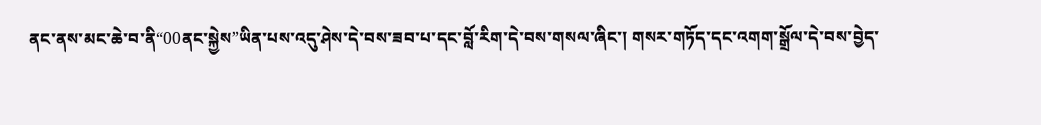ནང་ནས་མང་ཆེ་བ་ནི“00ནང་སྐྱེས”ཡིན་པས་འདུ་ཤེས་དེ་བས་ཟབ་པ་དང་བློ་རིག་དེ་བས་གསལ་ཞིང་། གསར་གཏོད་དང་འགག་སྒྲོལ་དེ་བས་བྱེད་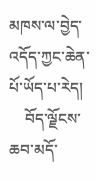མཁས་ལ་བྱེད་འདོད་ཀྱང་ཆེན་པོ་ཡོད་པ་རེད།
    བོད་ལྗོངས་ཆབ་མདོ་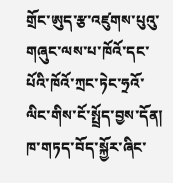གྲོང་ཨུད་རྩ་འཛུགས་པུའུ་གཞུང་ལས་པ་ཁོའོ་དང་པོའི་ཁོའོ་ཀྲང་ཏེང་ཧྲའོ་ལིང་གིས་ངོ་སྤྲོད་བྱས་དོན། ཁ་གཏད་བོད་སྐྱོར་ཞིང་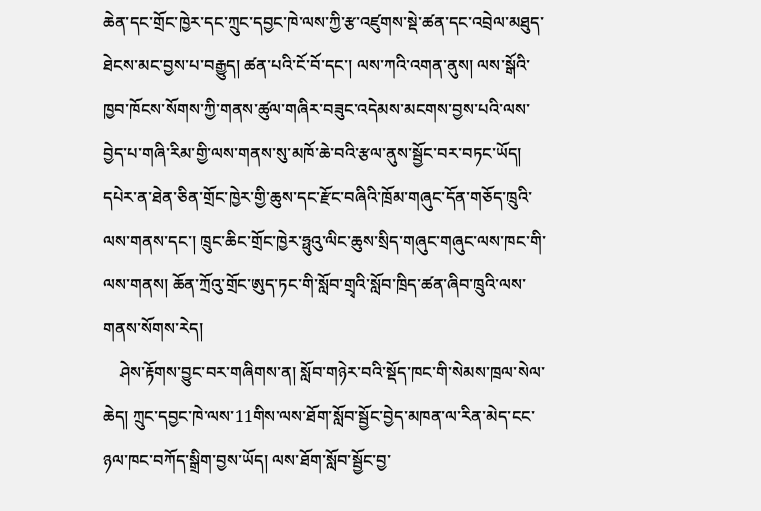ཆེན་དང་གྲོང་ཁྱེར་དང་ཀྲུང་དབྱང་ཁེ་ལས་ཀྱི་རྩ་འཛུགས་སྡེ་ཚན་དང་འབྲེལ་མཐུད་ཐེངས་མང་བྱས་པ་བརྒྱུད། ཚན་པའི་ངོ་བོ་དང་། ལས་ཀའི་འགན་ནུས། ལས་སྒོའི་ཁྱབ་ཁོངས་སོགས་ཀྱི་གནས་ཚུལ་གཞིར་བཟུང་འདེམས་མངགས་བྱས་པའི་ལས་བྱེད་པ་གཞི་རིམ་གྱི་ལས་གནས་སུ་མཁོ་ཆེ་བའི་རྩལ་ནུས་སྦྱོང་བར་བཏང་ཡོད། དཔེར་ན་ཐེན་ཅིན་གྲོང་ཁྱེར་གྱི་ཆུས་དང་རྫོང་བཞིའི་ཁྲོམ་གཞུང་དོན་གཅོད་ཁྲུའི་ལས་གནས་དང་། ཁྲུང་ཆིང་གྲོང་ཁྱེར་ཧྥུའུ་ལིང་ཆུས་སྲིད་གཞུང་གཞུང་ལས་ཁང་གི་ལས་གནས། ཆོན་ཀྲོའུ་གྲོང་ཨུད་ཏང་གི་སློབ་གྲྭའི་སློབ་ཁྲིད་ཚན་ཞིབ་ཁྲུའི་ལས་གནས་སོགས་རེད།
    ཤེས་རྟོགས་བྱུང་བར་གཞིགས་ན། སློབ་གཉེར་བའི་སྡོད་ཁང་གི་སེམས་ཁྲལ་སེལ་ཆེད། ཀྲུང་དབྱང་ཁེ་ལས་11གིས་ལས་ཐོག་སློབ་སྦྱོང་བྱེད་མཁན་ལ་རིན་མེད་ངང་ཉལ་ཁང་བཀོད་སྒྲིག་བྱས་ཡོད། ལས་ཐོག་སློབ་སྦྱོང་བྱ་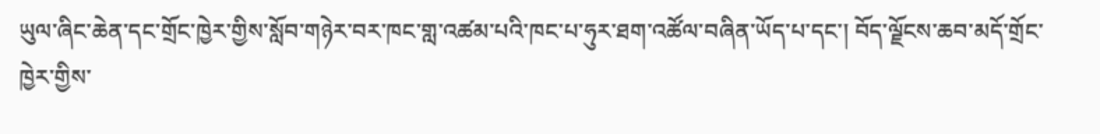ཡུལ་ཞིང་ཆེན་དང་གྲོང་ཁྱེར་གྱིས་སློབ་གཉེར་བར་ཁང་གླ་འཚམ་པའི་ཁང་པ་ཧུར་ཐག་འཚོལ་བཞིན་ཡོད་པ་དང་། བོད་ལྗོངས་ཆབ་མདོ་གྲོང་ཁྱེར་གྱིས་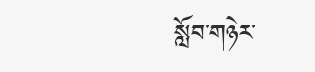སློབ་གཉེར་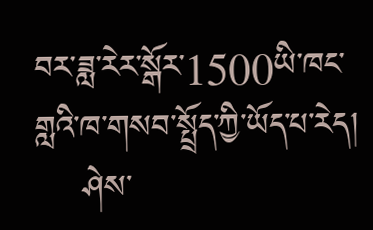བར་ཟླ་རེར་སྒོར་1500ཡི་ཁང་གླའི་ཁ་གསབ་སྤྲོད་ཀྱི་ཡོད་པ་རེད།
    ཤེས་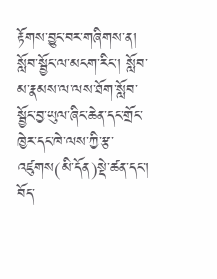རྟོགས་བྱུང་བར་གཞིགས་ན། སློབ་སྦྱོང་ལ་མངག་རིང་། སློབ་མ་རྣམས་ལ་ལས་ཐོག་སློབ་སྦྱོང་བྱ་ཡུལ་ཞིང་ཆེན་དང་གྲོང་ཁྱེར་དང་ཁེ་ལས་ཀྱི་རྩ་འཛུགས(མི་དོན)སྡེ་ཚན་དང་། བོད་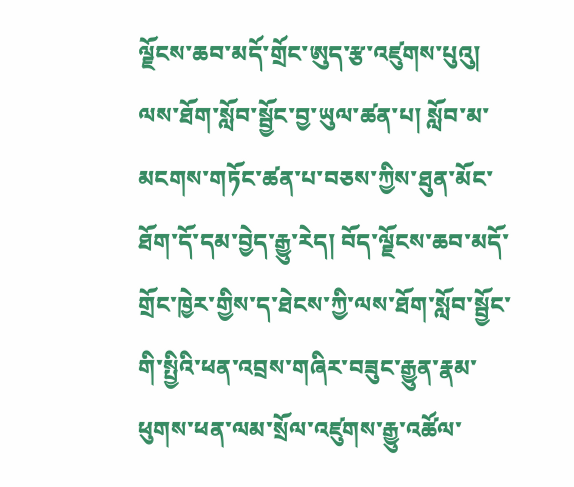ལྗོངས་ཆབ་མདོ་གྲོང་ཨུད་རྩ་འཛུགས་པུའུ། ལས་ཐོག་སློབ་སྦྱོང་བྱ་ཡུལ་ཚན་པ། སློབ་མ་མངགས་གཏོང་ཚན་པ་བཅས་ཀྱིས་ཐུན་མོང་ཐོག་དོ་དམ་བྱེད་རྒྱུ་རེད། བོད་ལྗོངས་ཆབ་མདོ་གྲོང་ཁྱེར་གྱིས་ད་ཐེངས་ཀྱི་ལས་ཐོག་སློབ་སྦྱོང་གི་སྤྱིའི་ཕན་འབྲས་གཞིར་བཟུང་རྒྱུན་རྣམ་ཕུགས་ཕན་ལམ་སྲོལ་འཛུགས་རྒྱུ་འཚོལ་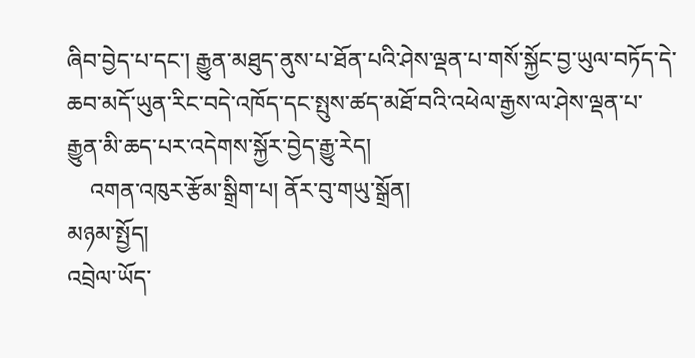ཞིབ་བྱེད་པ་དང་། རྒྱུན་མཐུད་ནུས་པ་ཐོན་པའི་ཤེས་ལྡན་པ་གསོ་སྐྱོང་བྱ་ཡུལ་བཏོད་དེ་ཆབ་མདོ་ཡུན་རིང་བདེ་འཁོད་དང་སྤུས་ཚད་མཐོ་བའི་འཕེལ་རྒྱས་ལ་ཤེས་ལྡན་པ་རྒྱུན་མི་ཆད་པར་འདེགས་སྐྱོར་བྱེད་རྒྱུ་རེད།
    འགན་འཁུར་རྩོམ་སྒྲིག་པ། ནོར་བུ་གཡུ་སྒྲོན།
མཉམ་སྤྱོད།
འབྲེལ་ཡོད་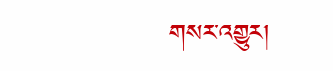གསར་འགྱུར།